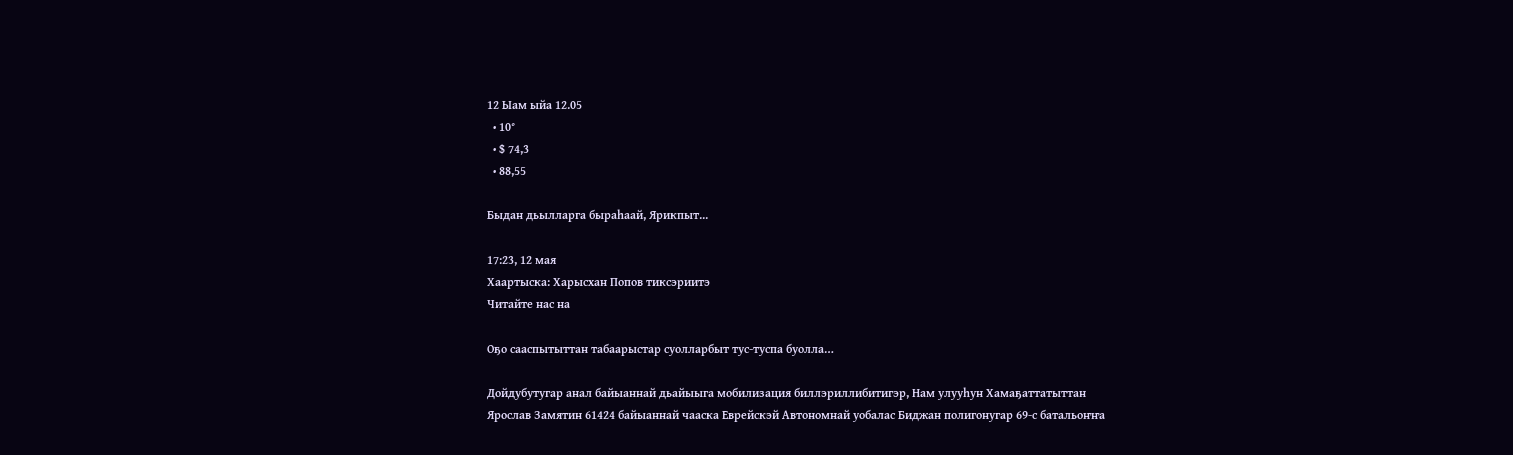12 Ыам ыйа 12.05
  • 10°
  • $ 74,3
  • 88,55

Быдан дьылларга быраһаай, Ярикпыт...

17:23, 12 мая
Хаартыска: Харысхан Попов тиксэриитэ
Читайте нас на

Оҕо сааспытыттан табаарыстар суолларбыт тус-туспа буолла…

Дойдубутугар анал байыаннай дьайыыга мобилизация биллэриллибитигэр, Нам улууһун Хамаҕаттатыттан Ярослав Замятин 61424 байыаннай чааска Еврейскэй Автономнай уобалас Биджан полигонугар 69-с батальоҥҥа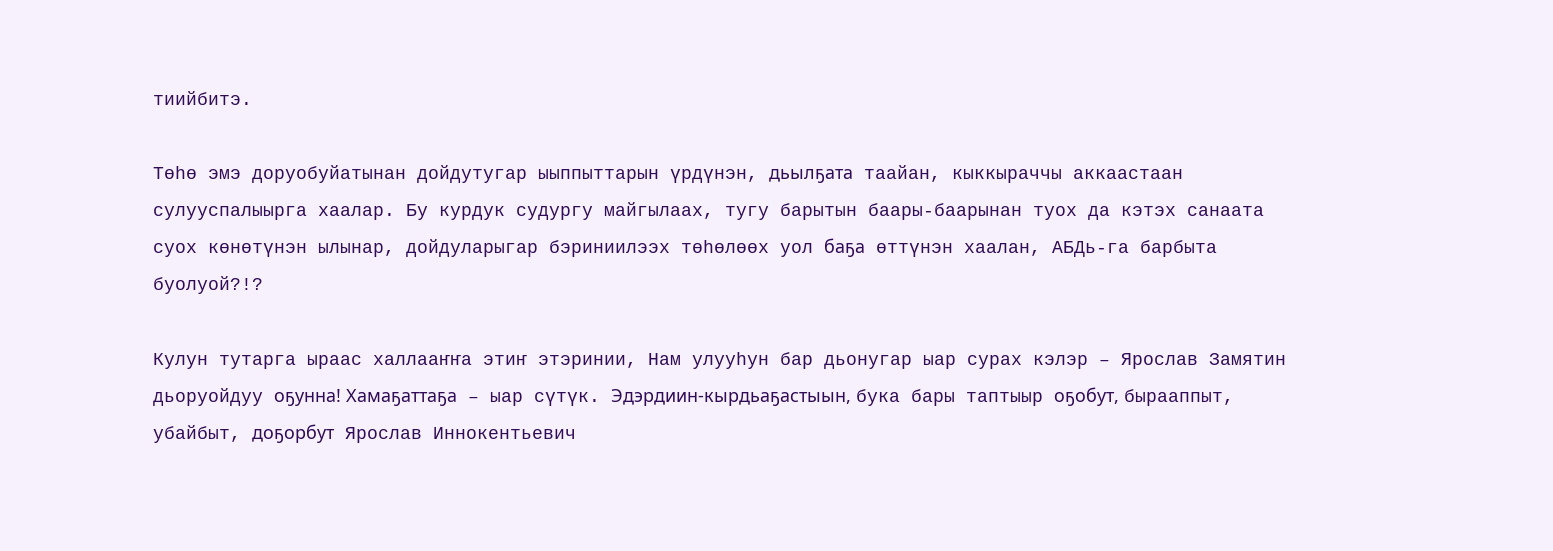тиийбитэ.

Төһө эмэ доруобуйатынан дойдутугар ыыппыттарын үрдүнэн, дьылҕата таайан, кыккыраччы аккаастаан сулууспалыырга хаалар. Бу курдук судургу майгылаах, тугу барытын баары-баарынан туох да кэтэх санаата суох көнөтүнэн ылынар, дойдуларыгар бэриниилээх төһөлөөх уол баҕа өттүнэн хаалан, АБДь-га барбыта буолуой?!?

Кулун тутарга ыраас халлааҥҥа этиҥ этэринии, Нам улууһун бар дьонугар ыар сурах кэлэр – Ярослав Замятин дьоруойдуу оҕунна! Хамаҕаттаҕа – ыар сүтүк. Эдэрдиин-кырдьаҕастыын, бука бары таптыыр оҕобут, бырааппыт, убайбыт, доҕорбут Ярослав Иннокентьевич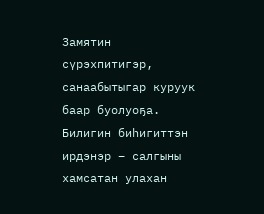Замятин сүрэхпитигэр, санаабытыгар куруук баар буолуоҕа. Билигин биһигиттэн ирдэнэр – салгыны хамсатан улахан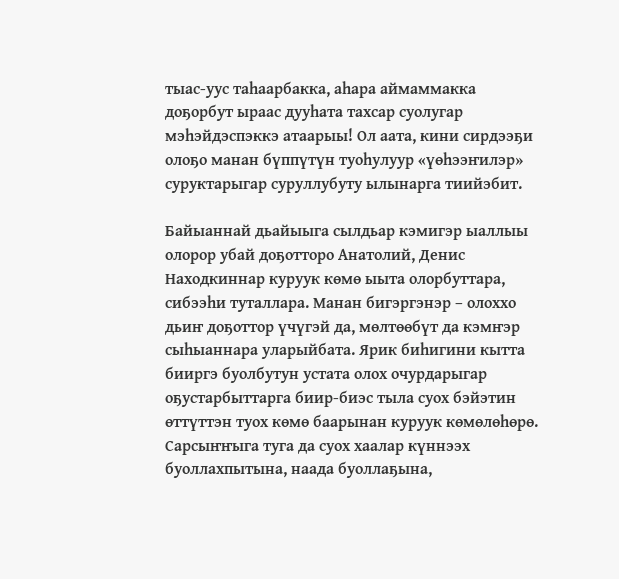тыас-уус таһаарбакка, аһара аймаммакка доҕорбут ыраас дууһата тахсар суолугар мэһэйдэспэккэ атаарыы! Ол аата, кини сирдээҕи олоҕо манан бүппүтүн туоһулуур «үөһээҥилэр» суруктарыгар суруллубуту ылынарга тиийэбит.

Байыаннай дьайыыга сылдьар кэмигэр ыаллыы олорор убай доҕотторо Анатолий, Денис Находкиннар куруук көмө ыыта олорбуттара, сибээһи туталлара. Манан бигэргэнэр – олоххо дьиҥ доҕоттор үчүгэй да, мөлтөөбүт да кэмҥэр сыһыаннара уларыйбата. Ярик биһигини кытта бииргэ буолбутун устата олох очурдарыгар оҕустарбыттарга биир-биэс тыла суох бэйэтин өттүттэн туох көмө баарынан куруук көмөлөһөрө. Сарсыҥҥыга туга да суох хаалар күннээх буоллахпытына, наада буоллаҕына,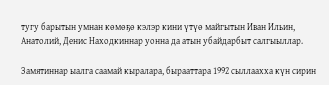тугу барытын умнан көмөҕө кэлэр кини үтүө майгытын Иван Ильин, Анатолий, Денис Находкиннар уонна да атын убайдарбыт салгыыллар.

Замятиннар ыалга саамай кыралара, бырааттара 1992 сыллаахха күн сирин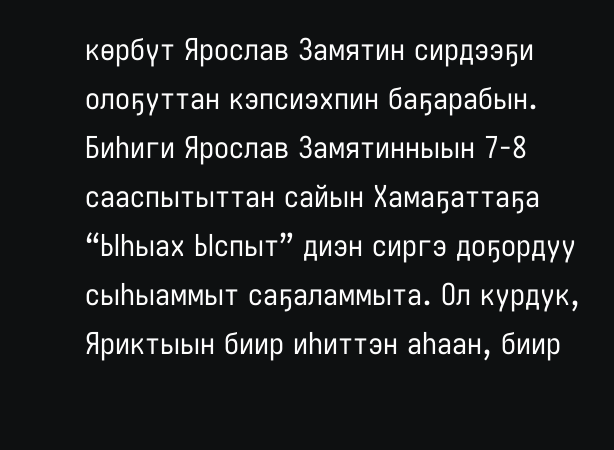көрбүт Ярослав Замятин сирдээҕи олоҕуттан кэпсиэхпин баҕарабын. Биһиги Ярослав Замятинныын 7-8 сааспытыттан сайын Хамаҕаттаҕа “Ыһыах Ыспыт” диэн сиргэ доҕордуу сыһыаммыт саҕаламмыта. Ол курдук, Яриктыын биир иһиттэн аһаан, биир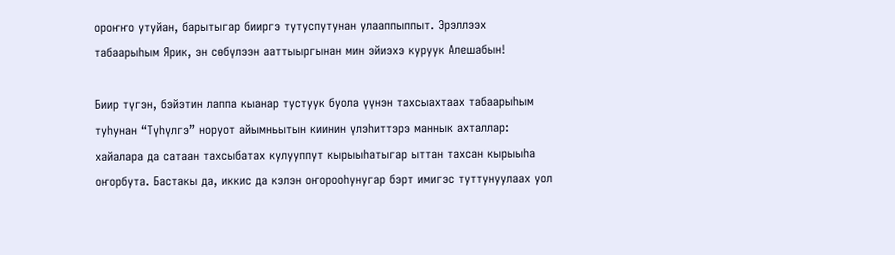ороҥҥо утуйан, барытыгар бииргэ тутуспутунан улааппыппыт. Эрэллээх табаарыһым Ярик, эн сөбүлээн ааттыыргынан мин эйиэхэ куруук Алешабын!

Биир түгэн, бэйэтин лаппа кыанар тустуук буола үүнэн тахсыахтаах табаарыһым туһунан “Түһүлгэ” норуот айымньытын киинин үлэһиттэрэ маннык ахталлар: хайалара да сатаан тахсыбатах кулууппут кырыыһатыгар ыттан тахсан кырыыһа оҥорбута. Бастакы да, иккис да кэлэн оҥорооһунугар бэрт имигэс туттунуулаах уол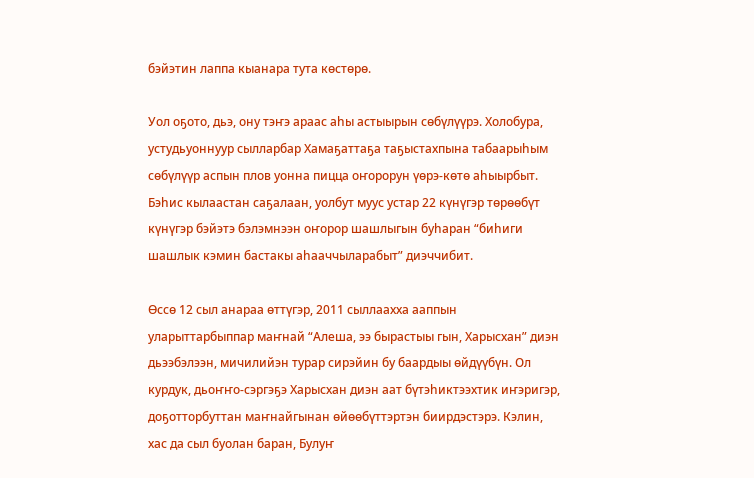бэйэтин лаппа кыанара тута көстөрө.

Уол оҕото, дьэ, ону тэҥэ араас аһы астыырын сөбүлүүрэ. Холобура, устудьуоннуур сылларбар Хамаҕаттаҕа таҕыстахпына табаарыһым сөбүлүүр аспын плов уонна пицца оҥорорун үөрэ-көтө аһыырбыт. Бэһис кылаастан саҕалаан, уолбут муус устар 22 күнүгэр төрөөбүт күнүгэр бэйэтэ бэлэмнээн оҥорор шашлыгын буһаран “биһиги шашлык кэмин бастакы аһааччыларабыт” диэччибит.

Өссө 12 сыл анараа өттүгэр, 2011 сыллаахха ааппын уларыттарбыппар маҥнай “Алеша, ээ бырастыы гын, Харысхан” диэн дьээбэлээн, мичилийэн турар сирэйин бу баардыы өйдүүбүн. Ол курдук, дьоҥҥо-сэргэҕэ Харысхан диэн аат бүтэһиктээхтик иҥэригэр, доҕотторбуттан маҥнайгынан өйөөбүттэртэн биирдэстэрэ. Кэлин, хас да сыл буолан баран, Булуҥ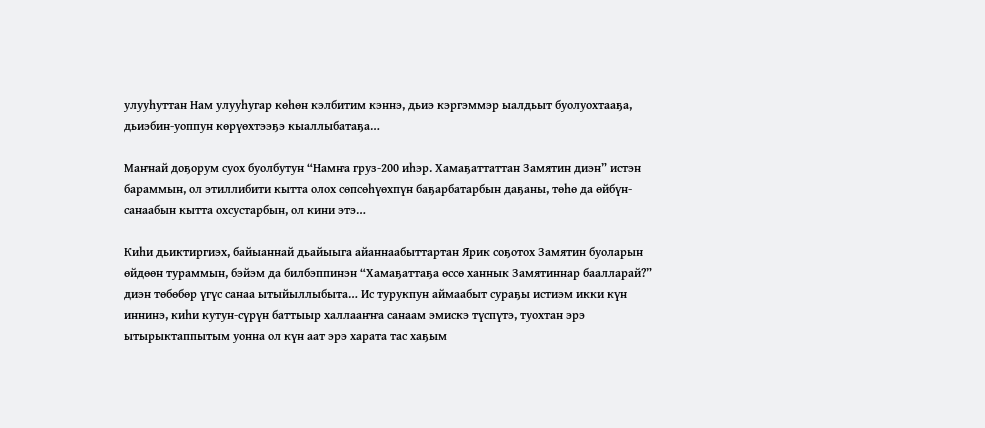улууһуттан Нам улууһугар көһөн кэлбитим кэннэ, дьиэ кэргэммэр ыалдьыт буолуохтааҕа, дьиэбин-уоппун көрүөхтээҕэ кыаллыбатаҕа…

Маҥнай доҕорум суох буолбутун “Намҥа груз-200 иһэр. Хамаҕаттаттан Замятин диэн” истэн бараммын, ол этиллибити кытта олох сөпсөһүөхпүн баҕарбатарбын даҕаны, төһө да өйбүн-санаабын кытта охсустарбын, ол кини этэ…

Киһи дьиктиргиэх, байыаннай дьайыыга айаннаабыттартан Ярик соҕотох Замятин буоларын өйдөөн тураммын, бэйэм да билбэппинэн “Хамаҕаттаҕа өссө ханнык Замятиннар баалларай?” диэн төбөбөр үгүс санаа ытыйыллыбыта… Ис турукпун аймаабыт сураҕы истиэм икки күн иннинэ, киһи кутун-сүрүн баттыыр халлааҥҥа санаам эмискэ түспүтэ, туохтан эрэ ытырыктаппытым уонна ол күн аат эрэ харата тас хаҕым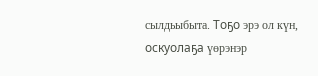сылдьыбыта. Тоҕо эрэ ол күн, оскуолаҕа үөрэнэр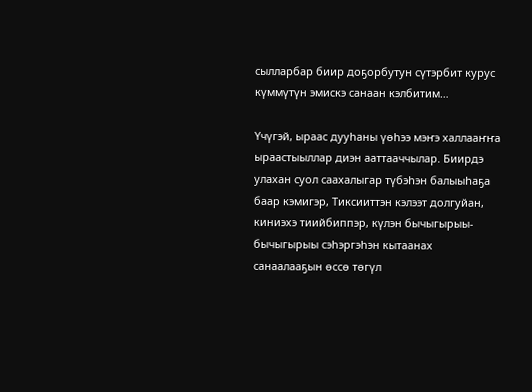сылларбар биир доҕорбутун сүтэрбит курус күммүтүн эмискэ санаан кэлбитим…

Үчүгэй, ыраас дууһаны үөһээ мэҥэ халлааҥҥа ыраастыыллар диэн ааттааччылар. Биирдэ улахан суол саахалыгар түбэһэн балыыһаҕа баар кэмигэр, Тиксииттэн кэлээт долгуйан, киниэхэ тиийбиппэр, күлэн бычыгырыы-бычыгырыы сэһэргэһэн кытаанах санаалааҕын өссө төгүл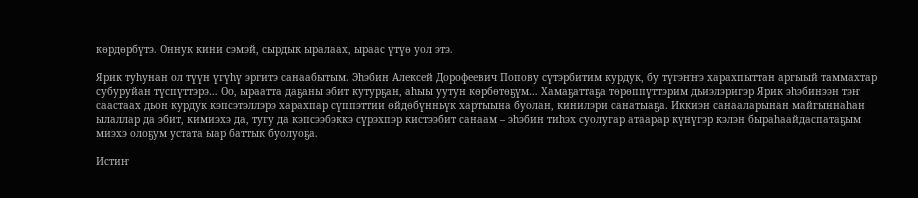көрдөрбүтэ. Оннук кини сэмэй, сырдык ыралаах, ыраас үтүө уол этэ.

Ярик туһунан ол түүн үгүһү эргитэ санаабытым. Эһэбин Алексей Дорофеевич Попову сүтэрбитим курдук, бу түгэҥҥэ харахпыттан аргыый таммахтар субуруйан түспүттэрэ… Оо, ыраатта даҕаны эбит кутурҕан, аһыы уутун көрбөтөҕүм… Хамаҕаттаҕа төрөппүттэрим дьиэлэригэр Ярик эһэбинээн тэҥ саастаах дьон курдук кэпсэтэллэрэ харахпар сүппэттии өйдөбүнньүк хартыына буолан, кинилэри санатыаҕа. Иккиэн санааларынан майгыннаһан ылаллар да эбит, кимиэхэ да, тугу да кэпсээбэккэ сүрэхпэр кистээбит санаам – эһэбин тиһэх суолугар атаарар күнүгэр кэлэн быраһаайдаспатаҕым миэхэ олоҕум устата ыар баттык буолуоҕа.

Истиҥ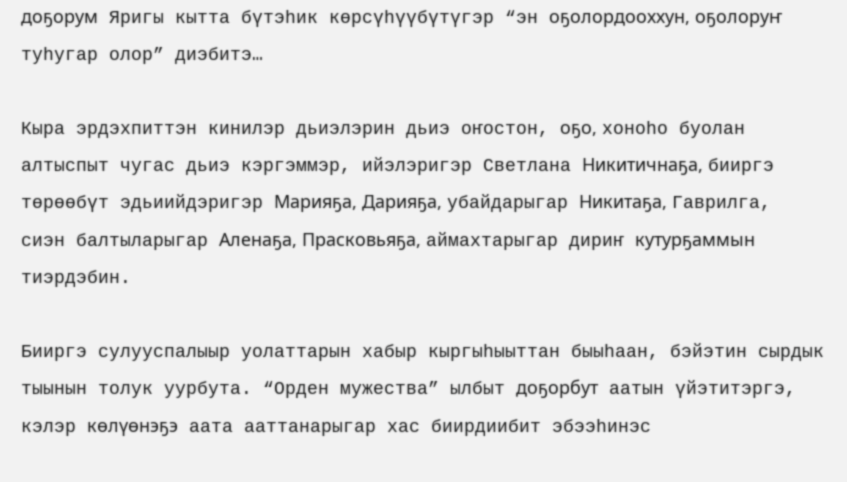доҕорум Яригы кытта бүтэһик көрсүһүүбүтүгэр “эн оҕолордооххун, оҕолоруҥ туһугар олор” диэбитэ…

Кыра эрдэхпиттэн кинилэр дьиэлэрин дьиэ оҥостон, оҕо, хоноһо буолан алтыспыт чугас дьиэ кэргэммэр, ийэлэригэр Светлана Никитичнаҕа, бииргэ төрөөбүт эдьиийдэригэр Марияҕа, Дарияҕа, убайдарыгар Никитаҕа, Гаврилга, сиэн балтыларыгар Аленаҕа, Прасковьяҕа, аймахтарыгар дириҥ кутурҕаммын тиэрдэбин.

Бииргэ сулууспалыыр уолаттарын хабыр кыргыһыыттан быыһаан, бэйэтин сырдык тыынын толук уурбута. “Орден мужества” ылбыт доҕорбут аатын үйэтитэргэ, кэлэр көлүөнэҕэ аата ааттанарыгар хас биирдиибит эбээһинэс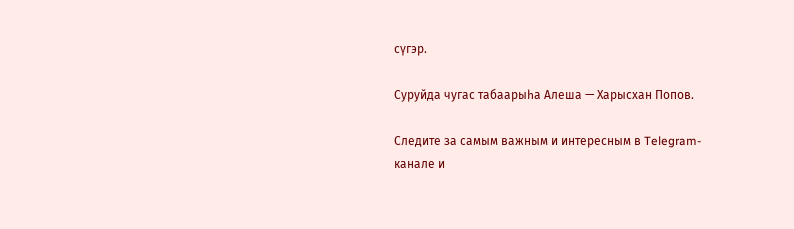сүгэр.

Суруйда чугас табаарыһа Алеша — Харысхан Попов.

Следите за самым важным и интересным в Telegram-канале и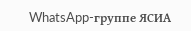WhatsApp-группе ЯСИА